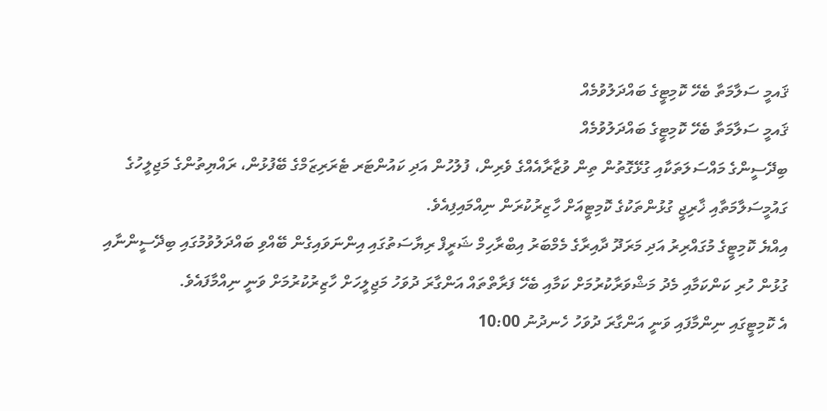ޤައމީ ސަލާމަތާ ބެހޭ ކޮމިޓީގެ ބައްދަލުވުމެއް
ޤައމީ ސަލާމަތާ ބެހޭ ކޮމިޓީގެ ބައްދަލުވުމެއް
ބިދޭސީންގެ މައްސަލަތަކާއި ގުޅޭގޮތުން ތިން ވުޒާރާއެއްގެ ވެރިން، ފުލުހުން އަދި ކައުންޓަރ ޓެރަރިޒަމްގެ ބޭފުޅުން، ރައްޔިތުންގެ މަޖިލީހުގެ ގައުމީސަލާމަތާއި ޚާރިޖީ ގުޅުންތަކުގެ ކޮމިޓީއަށް ހާޒިރުކުރަން ނިއްމައިފިއެވެ.
އިއްޔެ ކޮމިޓީގެ މުގައްރިރު އަދި މަރަދޫ ދާއިރާގެ މެމްބަރު އިބްރާހިމް ޝަރީފް ރިޔާސަތުގައި އިންނަވައިގެން ބޭއްވި ބައްދަލުވުމުގައި ބިދޭސީންނާއި ގުޅުން ހުރި ކަންކަމާއި މެދު މަޝްވަރާކުރުމަށް ކަމާއި ބެހޭ ފަރާތްތައް އަންގާރަ ދުވަހު މަޖިލީހަށް ހާޒިރުކުރުމަށް ވަނީ ނިއްމާފައެވެ.
އެ ކޮމިޓީގައި ނިންމާފައި ވަނީ އަންގާރަ ދުވަހު ހެނދުނު 10:00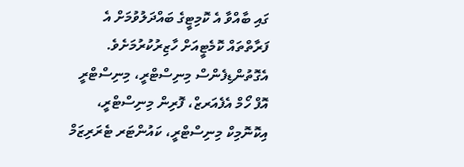ގައި ބާއްވާ އެ ކޮމިޓީގެ ބައްދަލުވުމަށް އެ ފަރާތްތައް ކޮމެޓީއަށް ހާޒިރުކުރުމަށެވެ. އެގޮތުންޑިފެންސް މިނިސްޓްރީ، މިނިސްޓްރީ އޮފް ހޯމް އެފެއަރޒް، ފޮރިން މިނިސްޓްރީ، އިކޮނޮމިކް މިނިސްޓްރީ، ކައުންޓަރ ޓެރަރިޒަމް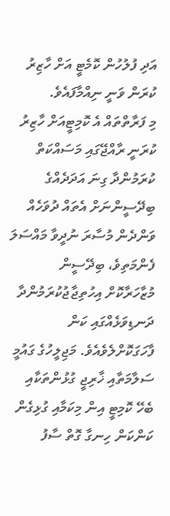އަދި ފުލުހުން ކޮމެޓީ އަށް ހާޒިރު ކުރަން ވަނީ ނިއްމާފައެވެ.
މި ފަރާތްތައް އެ ކޮމިޓީއަށް ހާޒިރު ކުރަނީ ރާއްޖޭގައި މަސައްކަތް ކުރަމުންދާ ގިނަ އަދަދެއްގެ ބިދޭސީންނަށް އެތައް ދުވަހެއް ވަންދެން މުސާރަ ނުދީވާ މައްސަލަ ފެންމަތިވެ، ބިދޭސީން މުޒާހަރާކޮށް އިހުތިޖާޖުކުރަމުންދާ ދަނޑިވަޅެއްގައި ކަން ފާހަގަކޮށްލެވެއެވެ. މަޖިލީހުގެ ގައުމީ ސަލާމަތާއި ޚާރިޖީ ގުޅުންތަކާއި ބެހޭ ކޮމިޓީ އިން މިކަމާއި ގުޅިގެން ކަންކަން ހިނގާ ގޮތް ސާފު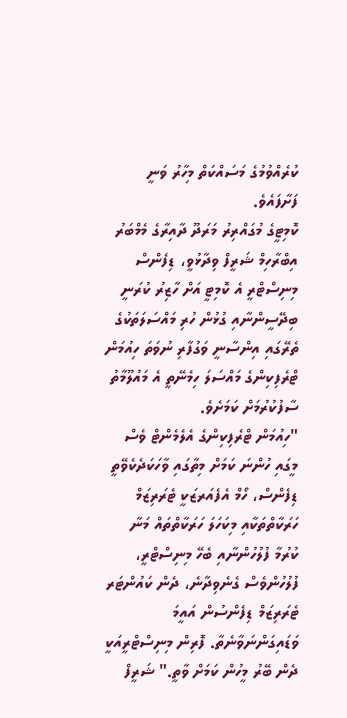ކުރެއްވުމުގެ މަސައްކަތް މިހާރު ވަނީ ފަށާފައެވެ.
ކޮމިޓީގެ މުގައްރިރު މަރަދޫ ދާއިރާގެ މެމްބަރު އިބްރާހިމް ޝަރީފް ވިދާޅުވީ، ޑިފެންސް މިނިސްޓްރީ އެ ކޮމިޓީ އަށް ހާޒިރު ކުރަނީ ބިދޭސީންނާއި ގުޅުން ހުރި މައްސަލަތަކުގެ ތެރޭގައި އިންސާނީ ވަގުފާރި ނުވަތަ ހިއުމަން ޓްރެފިކިންގެ މައްސަލަ ހިމެނޭތީ އެ މައުލޫމާތު ސާފުކުރުމަށް ކަމަށެވެ.
"ހިއުމަން ޓްރެފިކިންގެ އެލެމެންޓް ވެސް މީގައި ހުންނަ ކަމަށް މިތާގައި ވާހަކަދެކެވޭތީ ޑިފެންސް، ހޯމް އެފެއަރޒަކީ ޓެރަރިޒަމް ހަރަކާތްތަކާއި މިކަހަލަ ހަރަކާތްތައް މަނާ ކުރުމާ ފުލުހުންނާއި ބެހޭ މިނިސްޓްރީ، ފުލުހުންވެސް ގެނެވިދާނެ، ދެން ކައުންޓަރ ޓެރަރިޒަމް ޑިފެންސުން އައީމަ ވަޑައިގަންނަވާނެތާ. ފޮރިން މިނިސްޓްރީއަކީ ދެން ބޭރު މީހުން ކަމަށް ވާތީ." ޝަރީފް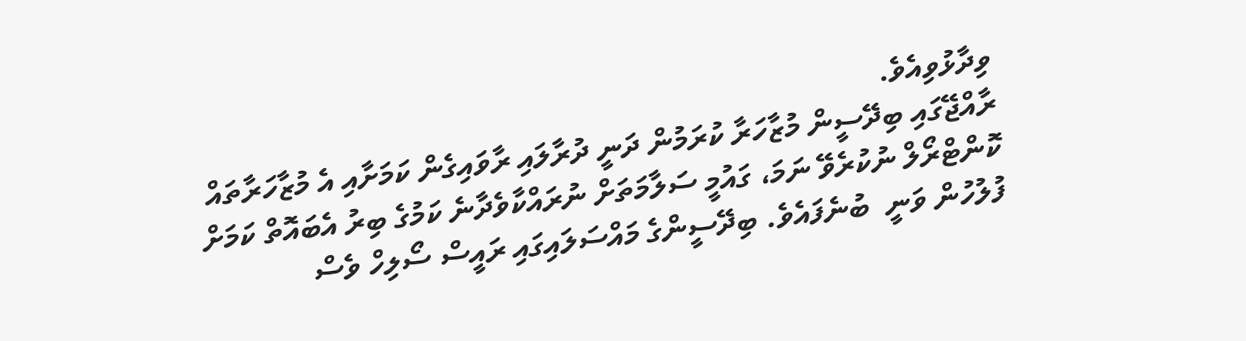ވިދާޅުވިއެވެ.
ރާއްޖޭގައި ބިދޭސީން މުޒާހަރާ ކުރަމުން ދަނީ ދުރާލައި ރާވައިގެން ކަމަށާއި އެ މުޒާހަރާތައް ކޮންޓްރޯލް ނުކުރެވޭ ނަމަ، ގައުމީ ސަލާމަތަށް ނުރައްކާވެދާނެ ކަމުގެ ބިރު އެބައޮތް ކަމަށް ފުލުހުން ވަނީ  ބުނެފައެވެ. ބިދޭސީންގެ މައްސަލައިގައި ރައީސް ސޯލިހް ވެސް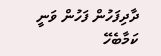ދާދިފަހުން ފަހުން ވަނީ ކަމާބެހޭ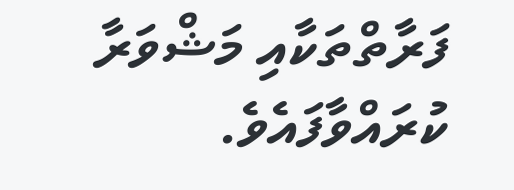ފަރާތްތަކާއި މަޝްވަރާ ކުރައްވާފައެވެ.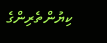ކިޔުންތެރިންގެ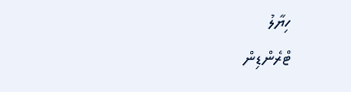ހިޔާލު
ޓްރެންޑިން